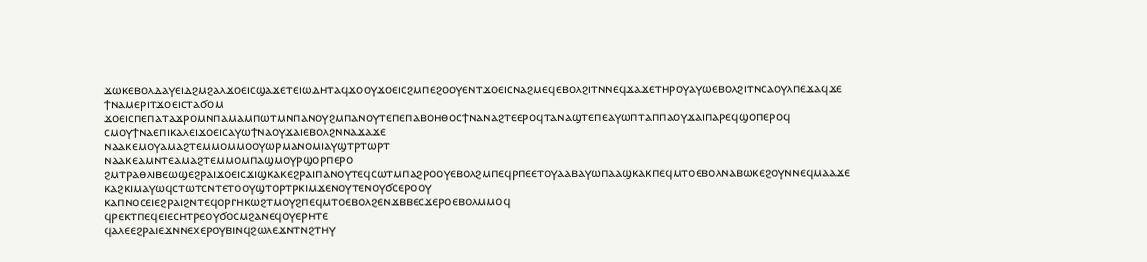ϫⲱⲕⲉⲃⲟⲗⲇⲁⲩⲉⲓⲇϩⲙϩⲁⲗϫⲟⲉⲓⲥϣⲁϫⲉⲧⲉⲓⲱⲇⲏⲧⲁϥϫⲟⲟⲩϫⲟⲉⲓⲥϩⲙⲡⲉϩⲟⲟⲩⲉⲛⲧϫⲟⲉⲓⲥⲛⲁϩⲙⲉϥⲉⲃⲟⲗϩⲓⲧⲛⲛⲉϥϫⲁϫⲉⲧⲏⲣⲟⲩⲁⲩⲱⲉⲃⲟⲗϩⲓⲧⲛⲥⲁⲟⲩⲗⲡⲉϫⲁϥϫⲉ
ϯⲛⲁⲙⲉⲣⲓⲧϫⲟⲉⲓⲥⲧⲁϭⲟⲙ
ϫⲟⲉⲓⲥⲡⲉⲡⲁⲧⲁϫⲣⲟⲙⲛⲡⲁⲙⲁⲙⲡⲱⲧⲙⲛⲡⲁⲛⲟⲩϩⲙⲡⲁⲛⲟⲩⲧⲉⲡⲉⲡⲁⲃⲟⲏⲑⲟⲥϯⲛⲁⲛⲁϩⲧⲉⲉⲣⲟϥⲧⲁⲛⲁϣⲧⲉⲡⲉⲁⲩⲱⲡⲧⲁⲡⲡⲁⲟⲩϫⲁⲓⲡⲁⲣⲉϥϣⲟⲡⲉⲣⲟϥ
ⲥⲙⲟⲩϯⲛⲁⲉⲡⲓⲕⲁⲗⲉⲓϫⲟⲉⲓⲥⲁⲩⲱϯⲛⲁⲟⲩϫⲁⲓⲉⲃⲟⲗϩⲛⲛⲁϫⲁϫⲉ
ⲛⲁⲁⲕⲉⲙⲟⲩⲁⲙⲁϩⲧⲉⲙⲙⲟⲙⲙⲟⲟⲩⲱⲣⲙⲁⲛⲟⲙⲓⲁⲩϣⲧⲣⲧⲱⲣⲧ
ⲛⲁⲁⲕⲉⲁⲙⲛⲧⲉⲁⲙⲁϩⲧⲉⲙⲙⲟⲙⲡⲁϣⲙⲟⲩⲣϣⲟⲣⲡⲉⲣⲟ
ϩⲙⲧⲣⲁⲑⲗⲓⲃⲉⲱϣⲉϩⲣⲁⲓϫⲟⲉⲓⲥϫⲓϣⲕⲁⲕⲉϩⲣⲁⲓⲡⲁⲛⲟⲩⲧⲉϥⲥⲱⲧⲙⲡⲁϩⲣⲟⲟⲩⲉⲃⲟⲗϩⲙⲡⲉϥⲣⲡⲉⲉⲧⲟⲩⲁⲁⲃⲁⲩⲱⲡⲁⲁϣⲕⲁⲕⲡⲉϥⲙⲧⲟⲉⲃⲟⲗⲛⲁⲃⲱⲕⲉϩⲟⲩⲛⲛⲉϥⲙⲁⲁϫⲉ
ⲕⲁϩⲕⲓⲙⲁⲩⲱϥⲥⲧⲱⲧⲥⲛⲧⲉⲧⲟⲟⲩϣⲧⲟⲣⲧⲣⲕⲓⲙϫⲉⲛⲟⲩⲧⲉⲛⲟⲩϭⲥⲉⲣⲟⲟⲩ
ⲕⲁⲡⲛⲟⲥⲉⲓⲉϩⲣⲁⲓϩⲛⲧⲉϥⲟⲣⲅⲏⲕⲱϩⲧⲙⲟⲩϩⲡⲉϥⲙⲧⲟⲉⲃⲟⲗϩⲉⲛϫⲃⲃⲉⲥϫⲉⲣⲟⲉⲃⲟⲗⲙⲙⲟϥ
ϥⲣⲉⲕⲧⲡⲉϥⲉⲓⲉⲥⲏⲧⲣⲉⲟⲩϭⲟⲥⲙϩⲁⲛⲉϥⲟⲩⲉⲣⲏⲧⲉ
ϥⲁⲗⲉⲉϩⲣⲁⲓⲉϫⲛⲛⲉⲭⲉⲣⲟⲩⲃⲓⲛϥϩⲱⲗⲉϫⲛⲧⲛϩⲧⲏⲩ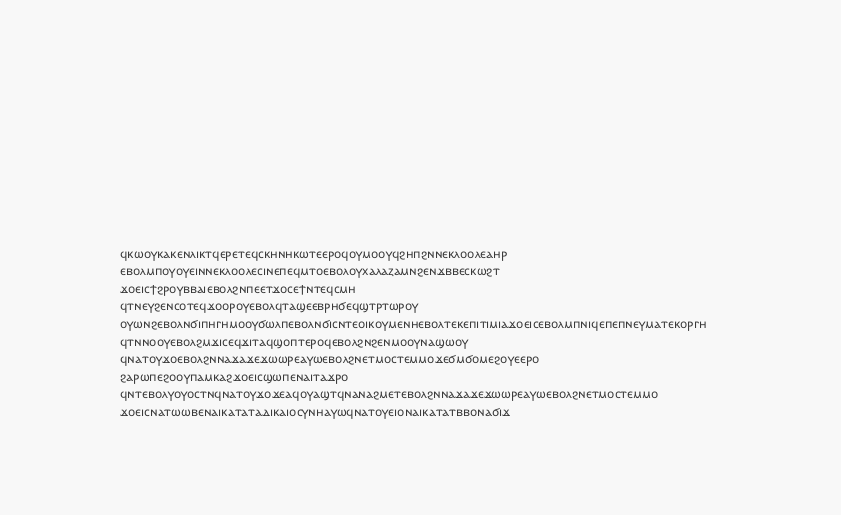ϥⲕⲱⲟⲩⲕⲁⲕⲉⲛⲗⲓⲕⲧϥⲉⲣⲉⲧⲉϥⲥⲕⲏⲛⲏⲕⲱⲧⲉⲉⲣⲟϥⲟⲩⲙⲟⲟⲩϥϩⲏⲡϩⲛⲛⲉⲕⲗⲟⲟⲗⲉⲁⲏⲣ
ⲉⲃⲟⲗⲙⲡⲟⲩⲟⲩⲉⲓⲛⲛⲉⲕⲗⲟⲟⲗⲉⲥⲓⲛⲉⲡⲉϥⲙⲧⲟⲉⲃⲟⲗⲟⲩⲭⲁⲗⲁⲍⲁⲙⲛϩⲉⲛϫⲃⲃⲉⲥⲕⲱϩⲧ
ϫⲟⲉⲓⲥϯϩⲣⲟⲩⲃⲃⲁⲓⲉⲃⲟⲗϩⲛⲡⲉⲉⲧϫⲟⲥⲉϯⲛⲧⲉϥⲥⲙⲏ
ϥⲧⲛⲉⲩϩⲉⲛⲥⲟⲧⲉϥϫⲟⲟⲣⲟⲩⲉⲃⲟⲗϥⲧⲁϣⲉⲉⲃⲣⲏϭⲉϥϣⲧⲣⲧⲱⲣⲟⲩ
ⲟⲩⲱⲛϩⲉⲃⲟⲗⲛϭⲓⲡⲏⲅⲏⲙⲟⲟⲩϭⲱⲗⲡⲉⲃⲟⲗⲛϭⲓⲥⲛⲧⲉⲟⲓⲕⲟⲩⲙⲉⲛⲏⲉⲃⲟⲗⲧⲉⲕⲉⲡⲓⲧⲓⲙⲓⲁϫⲟⲉⲓⲥⲉⲃⲟⲗⲙⲡⲛⲓϥⲉⲡⲉⲡⲛⲉⲩⲙⲁⲧⲉⲕⲟⲣⲅⲏ
ϥⲧⲛⲛⲟⲟⲩⲉⲃⲟⲗϩⲙϫⲓⲥⲉϥϫⲓⲧⲁϥϣⲟⲡⲧⲉⲣⲟϥⲉⲃⲟⲗϩⲛϩⲉⲛⲙⲟⲟⲩⲛⲁϣⲱⲟⲩ
ϥⲛⲁⲧⲟⲩϫⲟⲉⲃⲟⲗϩⲛⲛⲁϫⲁϫⲉϫⲱⲱⲣⲉⲁⲩⲱⲉⲃⲟⲗϩⲛⲉⲧⲙⲟⲥⲧⲉⲙⲙⲟϫⲉϭⲙϭⲟⲙⲉϩⲟⲩⲉⲉⲣⲟ
ϩⲁⲣⲱⲡⲉϩⲟⲟⲩⲡⲁⲙⲕⲁϩϫⲟⲉⲓⲥϣⲱⲡⲉⲛⲁⲓⲧⲁϫⲣⲟ
ϥⲛⲧⲉⲃⲟⲗⲩⲟⲩⲟⲥⲧⲛϥⲛⲁⲧⲟⲩϫⲟϫⲉⲁϥⲟⲩⲁϣⲧϥⲛⲁⲛⲁϩⲙⲉⲧⲉⲃⲟⲗϩⲛⲛⲁϫⲁϫⲉϫⲱⲱⲣⲉⲁⲩⲱⲉⲃⲟⲗϩⲛⲉⲧⲙⲟⲥⲧⲉⲙⲙⲟ
ϫⲟⲉⲓⲥⲛⲁⲧⲱⲱⲃⲉⲛⲁⲓⲕⲁⲧⲁⲧⲁⲇⲓⲕⲁⲓⲟⲥⲩⲛⲏⲁⲩⲱϥⲛⲁⲧⲟⲩⲉⲓⲟⲛⲁⲓⲕⲁⲧⲁⲧⲃⲃⲟⲛⲁϭⲓϫ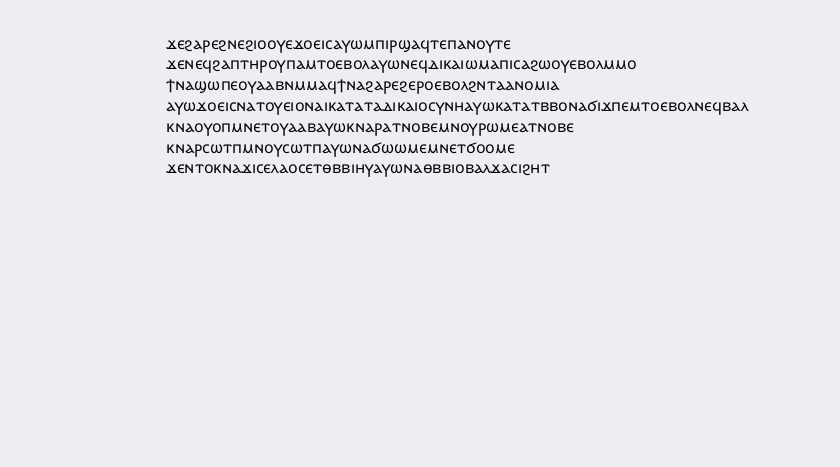ϫⲉϩⲁⲣⲉϩⲛⲉϩⲓⲟⲟⲩⲉϫⲟⲉⲓⲥⲁⲩⲱⲙⲡⲓⲣϣⲁϥⲧⲉⲡⲁⲛⲟⲩⲧⲉ
ϫⲉⲛⲉϥϩⲁⲡⲧⲏⲣⲟⲩⲡⲁⲙⲧⲟⲉⲃⲟⲗⲁⲩⲱⲛⲉϥⲇⲓⲕⲁⲓⲱⲙⲁⲡⲓⲥⲁϩⲱⲟⲩⲉⲃⲟⲗⲙⲙⲟ
ϯⲛⲁϣⲱⲡⲉⲟⲩⲁⲁⲃⲛⲙⲙⲁϥϯⲛⲁϩⲁⲣⲉϩⲉⲣⲟⲉⲃⲟⲗϩⲛⲧⲁⲁⲛⲟⲙⲓⲁ
ⲁⲩⲱϫⲟⲉⲓⲥⲛⲁⲧⲟⲩⲉⲓⲟⲛⲁⲓⲕⲁⲧⲁⲧⲁⲇⲓⲕⲁⲓⲟⲥⲩⲛⲏⲁⲩⲱⲕⲁⲧⲁⲧⲃⲃⲟⲛⲁϭⲓϫⲡⲉⲙⲧⲟⲉⲃⲟⲗⲛⲉϥⲃⲁⲗ
ⲕⲛⲁⲟⲩⲟⲡⲙⲛⲉⲧⲟⲩⲁⲁⲃⲁⲩⲱⲕⲛⲁⲣⲁⲧⲛⲟⲃⲉⲙⲛⲟⲩⲣⲱⲙⲉⲁⲧⲛⲟⲃⲉ
ⲕⲛⲁⲣⲥⲱⲧⲡⲙⲛⲟⲩⲥⲱⲧⲡⲁⲩⲱⲛⲁϭⲱⲱⲙⲉⲙⲛⲉⲧϭⲟⲟⲙⲉ
ϫⲉⲛⲧⲟⲕⲛⲁϫⲓⲥⲉⲗⲁⲟⲥⲉⲧⲑⲃⲃⲓⲏⲩⲁⲩⲱⲛⲁⲑⲃⲃⲓⲟⲃⲁⲗϫⲁⲥⲓϩⲏⲧ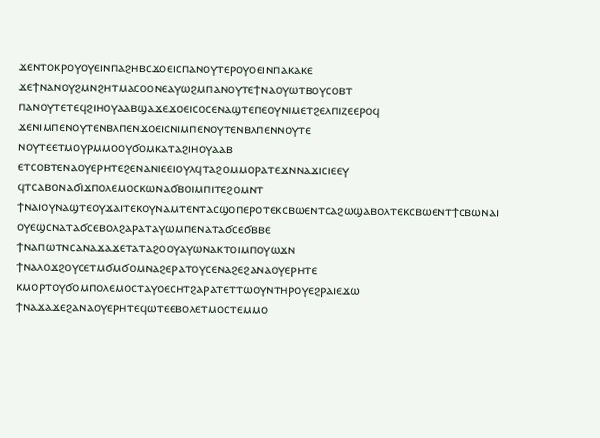ϫⲉⲛⲧⲟⲕⲣⲟⲩⲟⲩⲉⲓⲛⲡⲁϩⲏⲃⲥϫⲟⲉⲓⲥⲡⲁⲛⲟⲩⲧⲉⲣⲟⲩⲟⲉⲓⲛⲡⲁⲕⲁⲕⲉ
ϫⲉϯⲛⲁⲛⲟⲩϩⲙⲛϩⲏⲧⲙⲁⲥⲟⲟⲛⲉⲁⲩⲱϩⲙⲡⲁⲛⲟⲩⲧⲉϯⲛⲁⲟⲩⲱⲧⲃⲟⲩⲥⲟⲃⲧ
ⲡⲁⲛⲟⲩⲧⲉⲧⲉϥϩⲓⲏⲟⲩⲁⲁⲃϣⲁϫⲉϫⲟⲉⲓⲥⲟⲥⲉⲛⲁϣⲧⲉⲡⲉⲟⲩⲛⲓⲙⲉⲧϩⲉⲗⲡⲓⲍⲉⲉⲣⲟϥ
ϫⲉⲛⲓⲙⲡⲉⲛⲟⲩⲧⲉⲛⲃⲗⲡⲉⲛϫⲟⲉⲓⲥⲛⲓⲙⲡⲉⲛⲟⲩⲧⲉⲛⲃⲗⲡⲉⲛⲛⲟⲩⲧⲉ
ⲛⲟⲩⲧⲉⲉⲧⲙⲟⲩⲣⲙⲙⲟⲟⲩϭⲟⲙⲕⲁⲧⲁϩⲓⲏⲟⲩⲁⲁⲃ
ⲉⲧⲥⲟⲃⲧⲉⲛⲁⲟⲩⲉⲣⲏⲧⲉϩⲉⲛⲁⲛⲓⲉⲉⲓⲟⲩⲗϥⲧⲁϩⲟⲙⲙⲟⲣⲁⲧⲉϫⲛⲛⲁϫⲓⲥⲓⲉⲉⲩ
ϥⲧⲥⲁⲃⲟⲛⲁϭⲓϫⲡⲟⲗⲉⲙⲟⲥⲕⲱⲛⲁϭⲃⲟⲓⲙⲡⲓⲧⲉϩⲟⲙⲛⲧ
ϯⲛⲁⲓⲟⲩⲛⲁϣⲧⲉⲟⲩϫⲁⲓⲧⲉⲕⲟⲩⲛⲁⲙⲧⲉⲛⲧⲁⲥϣⲟⲡⲉⲣⲟⲧⲉⲕⲥⲃⲱⲉⲛⲧⲥⲁϩⲱϣⲁⲃⲟⲗⲧⲉⲕⲥⲃⲱⲉⲛⲧϯⲥⲃⲱⲛⲁⲓ
ⲟⲩⲉϣⲥⲛⲁⲧⲁϭⲥⲉⲃⲟⲗϩⲁⲣⲁⲧⲁⲩⲱⲙⲡⲉⲛⲁⲧⲁϭⲥⲉϭⲃⲃⲉ
ϯⲛⲁⲡⲱⲧⲛⲥⲁⲛⲁϫⲁϫⲉⲧⲁⲧⲁϩⲟⲟⲩⲁⲩⲱⲛⲁⲕⲧⲟⲓⲙⲡⲟⲩⲱϫⲛ
ϯⲛⲁⲗⲟϫϩⲟⲩⲥⲉⲧⲙϭⲙϭⲟⲙⲛⲁϩⲉⲣⲁⲧⲟⲩⲥⲉⲛⲁϩⲉϩⲁⲛⲁⲟⲩⲉⲣⲏⲧⲉ
ⲕⲙⲟⲣⲧⲟⲩϭⲟⲙⲡⲟⲗⲉⲙⲟⲥⲧⲁⲩⲟⲉⲥⲏⲧϩⲁⲣⲁⲧⲉⲧⲧⲱⲟⲩⲛⲧⲏⲣⲟⲩⲉϩⲣⲁⲓⲉϫⲱ
ϯⲛⲁϫⲁϫⲉϩⲁⲛⲁⲟⲩⲉⲣⲏⲧⲉϥⲱⲧⲉⲉⲃⲟⲗⲉⲧⲙⲟⲥⲧⲉⲙⲙⲟ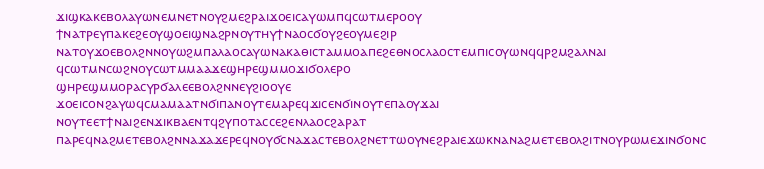ϫⲓϣⲕⲁⲕⲉⲃⲟⲗⲁⲩⲱⲛⲉⲙⲛⲉⲧⲛⲟⲩϩⲙⲉϩⲣⲁⲓϫⲟⲉⲓⲥⲁⲩⲱⲙⲡϥⲥⲱⲧⲙⲉⲣⲟⲟⲩ
ϯⲛⲁⲧⲣⲉⲩⲡⲁⲕⲉϩⲉⲟⲩϣⲟⲉⲓϣⲛⲁϩⲣⲛⲟⲩⲧⲏⲩϯⲛⲁⲟⲥϭⲟⲩϩⲉⲟⲩⲙⲉϩⲓⲣ
ⲛⲁⲧⲟⲩϫⲟⲉⲃⲟⲗϩⲛⲛⲟⲩⲱϩⲙⲡⲁⲗⲁⲟⲥⲁⲩⲱⲛⲁⲕⲁⲑⲓⲥⲧⲁⲙⲙⲟⲁⲡⲉϩⲉⲑⲛⲟⲥⲗⲁⲟⲥⲧⲉⲙⲡⲓⲥⲟⲩⲱⲛϥϥⲣϩⲙϩⲁⲗⲛⲁⲓ
ϥⲥⲱⲧⲙⲛⲥⲱϩⲛⲟⲩⲥⲱⲧⲙⲙⲁⲁϫⲉϣⲏⲣⲉϣⲙⲙⲟϫⲓϭⲟⲗⲉⲣⲟ
ϣⲏⲣⲉϣⲙⲙⲟⲣⲁⲥⲩⲣϭⲁⲗⲉⲉⲃⲟⲗϩⲛⲛⲉⲩϩⲓⲟⲟⲩⲉ
ϫⲟⲉⲓⲥⲟⲛϩⲁⲩⲱϥⲥⲙⲁⲙⲁⲁⲧⲛϭⲓⲡⲁⲛⲟⲩⲧⲉⲙⲁⲣⲉϥϫⲓⲥⲉⲛϭⲓⲛⲟⲩⲧⲉⲡⲁⲟⲩϫⲁⲓ
ⲛⲟⲩⲧⲉⲉⲧϯⲛⲁⲓϩⲉⲛϫⲓⲕⲃⲁⲉⲛⲧϥϩⲩⲡⲟⲧⲁⲥⲥⲉϩⲉⲛⲗⲁⲟⲥϩⲁⲣⲁⲧ
ⲡⲁⲣⲉϥⲛⲁϩⲙⲉⲧⲉⲃⲟⲗϩⲛⲛⲁϫⲁϫⲉⲣⲉϥⲛⲟⲩϭⲥⲛⲁϫⲁⲥⲧⲉⲃⲟⲗϩⲛⲉⲧⲧⲱⲟⲩⲛⲉϩⲣⲁⲓⲉϫⲱⲕⲛⲁⲛⲁϩⲙⲉⲧⲉⲃⲟⲗϩⲓⲧⲛⲟⲩⲣⲱⲙⲉϫⲓⲛϭⲟⲛⲥ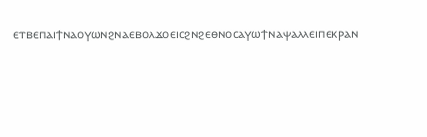ⲉⲧⲃⲉⲡⲁⲓϯⲛⲁⲟⲩⲱⲛϩⲛⲁⲉⲃⲟⲗϫⲟⲉⲓⲥϩⲛϩⲉⲑⲛⲟⲥⲁⲩⲱϯⲛⲁⲯⲁⲗⲗⲉⲓⲡⲉⲕⲣⲁⲛ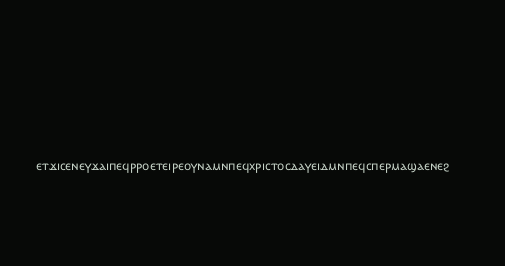ⲉⲧϫⲓⲥⲉⲛⲉⲩϫⲁⲓⲡⲉϥⲣⲣⲟⲉⲧⲉⲓⲣⲉⲟⲩⲛⲁⲙⲛⲡⲉϥⲭⲣⲓⲥⲧⲟⲥⲇⲁⲩⲉⲓⲇⲙⲛⲡⲉϥⲥⲡⲉⲣⲙⲁϣⲁⲉⲛⲉϩ